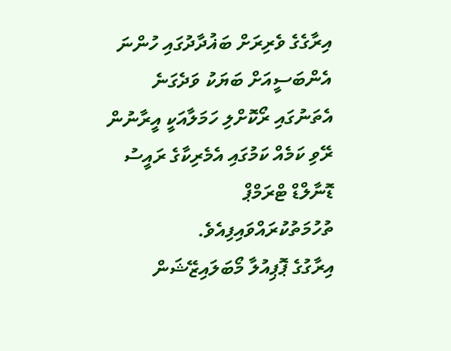އިރާގެގެ ވެރިރަށް ބަޣުދާދުގައި ހުންނަ އެންބަސީއަށް ބަޔަކު ވަދެގަނެ އެތަނުގައި ރޯކޮށްލި ހަމަލާއަކީ އީރާނުން ރޭވި ކަމެއް ކަމުގައި އެމެރިކާގެ ރައީސު ޑޮނާލްޑް ޓްރަމްޕް ތުހުމަތުކުރައްވައިފިއެވެ.
އިރާގުގެ ޕޮޕިއުލާ މޯބަލައިޒޭޝަން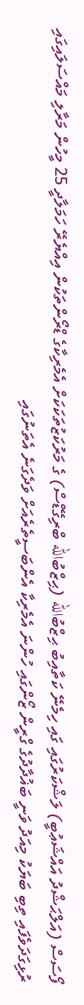ފޯސަސް (އަލްޙަޝްދު އައްޝަޢުބީ) ލަޝްކަރުގައި ގައި ހިމެނޭ ކަތާއިބު ޙިޒްބުالله (ޙިޒްބުالله ބްރިގޭޑްސް) ގެ މަރުކަޒުތަކަކަށް އެމެރިކާގެ ޑްރޯންތަކުން އިއްޔެރޭ ހަމަލާދީ 25 މީހުން މަރާލި މައްސަލައިގައި ރުޅިގަދަވެފައި ތިބި ބަޔަކު މިއަދު ވަނީ ބަޣުދާދުގެ ގްރީން ޒޯންގައި ހުންނަ އެމެރިކާ އެންބަސީތެރެއަށް ވަދެގަނެ އެތަނުގައި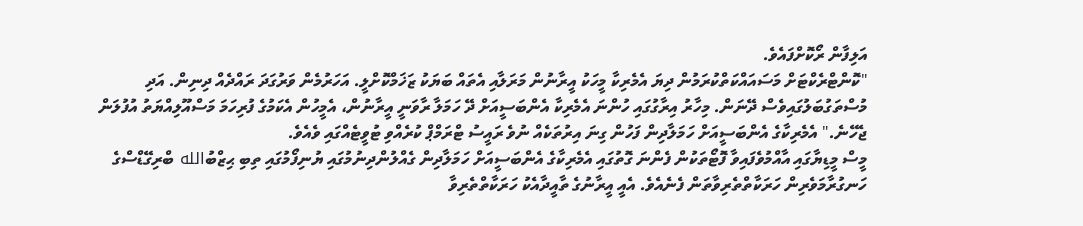އަލިފާން ރޯކޮށްފައެވެ.
"ކޮންޓްރެކްޓަށް މަސައައްކަތްކުރަމުން ދިޔަ އެމެރިކާ މީހަކު އީރާނުން މަރަލާއި އެތައް ބަޔަކު ޒަޚަމްކޮށްލީ. އަހަރުމެން ވަރުގަދަ ރައްދެއް ދިނިން. އަދި މުސްތަގުބަލުގައިވެސް ދޭނަން. މިހާރު އިރާގުގައި ހުންނަ އެމެރިކާ އެންބަސީއަށް ދޭ ހަމަލާ ރާވަނީ އީރާނުން، އެމީހުން އެކަމުގެ ފުރިހަމަ މަސްއޫލިއްޔަތު އުފުލަން ޖެހޭނެ." އެމެރިކާގެ އެންބަސީއަށް ހަމަލާދިން ފަހުން ގިނަ އިރުތަކެއް ނުވެ ރައީސު ޓްރަމްޕް ކުރެއްވި ޓުވީޓެއްގައި ވެއެވެ.
މީސް މީޑިޔާގައި އާއްމުވެފައިވާ ފޮޓޯތަކުން ފެންނަ ގޮތުގައި އެމެރިކާގެ އެންބަސީއަށް ހަމަލާދިން ގެއްލުންދިނުމުގައި ޔުނިފޯމުގައި ތިބި ޙިޒްބުالله ބްރިގޭޑްސްގެ ހަނގުރާމަވެރިން ހަރަކާތްތެރިވާތަން ފެނެއެވެ. އެއީ އީރާނުގެ ތާއީދާއެކު ހަރަކާތްތެރިވާ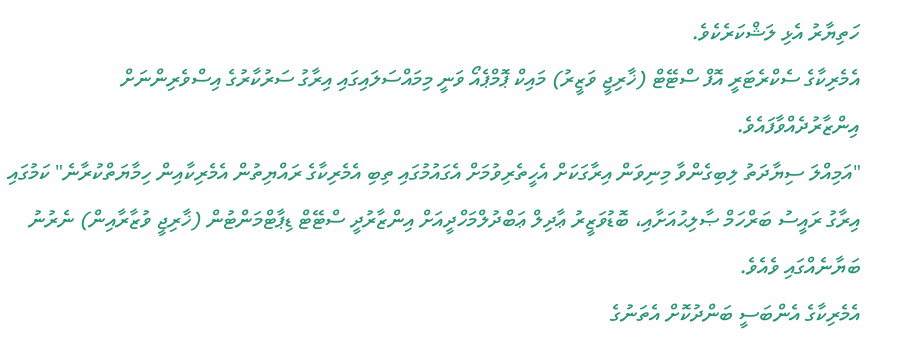ހަތިޔާރު އެޅި ލަޝްކަރެކެވެ.
އެމެރިކާގެ ސެކްރެޓަރީ އޮފް ސްޓޭޓް (ޚާރިޖީ ވަޒީރު) މައިކް ޕޮމްޕެއޯ ވަނީ މިމައްސަލައިގައި އިރާގު ސަރުކާރުގެ އިސްވެރިންނަށް އިންޒާރުދެއްވާފައެވެ.
"އަމިއްލަ ސިޔާދަތު ލިބިގެންވާ މިނިވަން އިރާގަކަށް އެހީތެރިވުމަށް އެގައުމުގައި ތިބި އެމެރިކާގެ ރައްޔިތުން އެމެރިކާއިން ހިމާޔަތްކުރާނެ" ކަމުގައި އިރާގު ރައީސު ބަރްހަމް ޞާލިޙުއަށާއި، ބޮޑުވަޒީރު ޢާދިލް ޢަބްދުލްމަހްދީއަށް އިންޒާރުދީ ސްޓޭޓް ޑިޕާޓްމަންޓުން (ޚާރިޖީ ވުޒާރާއިން) ނެރުނު ބަޔާނެއްގައި ވެއެވެ.
އެމެރިކާގެ އެންބަސީ ބަންދުކޮށް އެތަނުގެ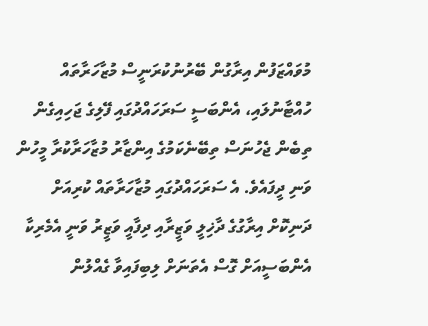މުވައްޒަފުން އިރާގުން ބޭރުނުކުރަނީސް މުޒާހަރާތައް ހުއްޓާނުލައި، އެންބަސީ ސަރަހައްދުގައި ފޭލިގެ ޖަހިއިގެން ތިބެން ޖެހުނަސް ތިބޭނެކަމުގެ އިންޒާރު މުޒާހަރާކުރާ މީހުން ވަނި ދީފައެވެ. އެ ސަރަހައްދުގައި މުޒާހަރާތައް ކުރިއަށް ދަނިކޮށް އިރާގުގެ ދާޚިލީ ވަޒީރާއި ދިފާއީ ވަޒީރު ވަނީ އެމެރިކާ އެންބަސީއަށް ގޮސް އެތަނަށް ލިބިފައިވާ ގެއްލުން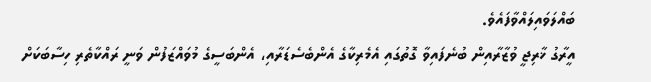ބައްލަވައިލައްވާފައެވެ.
އީރާގު ޚާރިޖީ ވުޒާރާއިން ބުނެފައިވާ ގޮތުގައި އެމެރިކާގެ އެންބެސެޑަރާއި، އެންބަސީގެ މުވައްޒަފުން ވަނީ ރައްކާތެރި ހިސާބަކަށް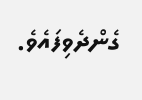ގެންދެވިފައެވެ.